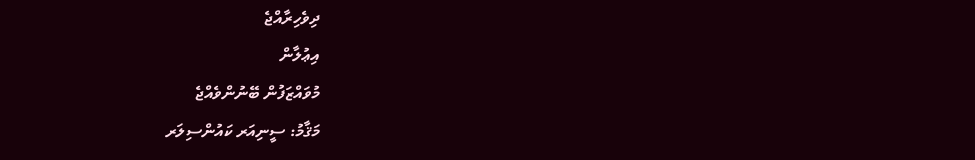ދިވެހިރާއްޖެ
އިޢުލާން
މުވައްޒަފުން ބޭނުންވެއްޖެ
މަޤާމު: ސީނިއަރ ކައުންސިލަރ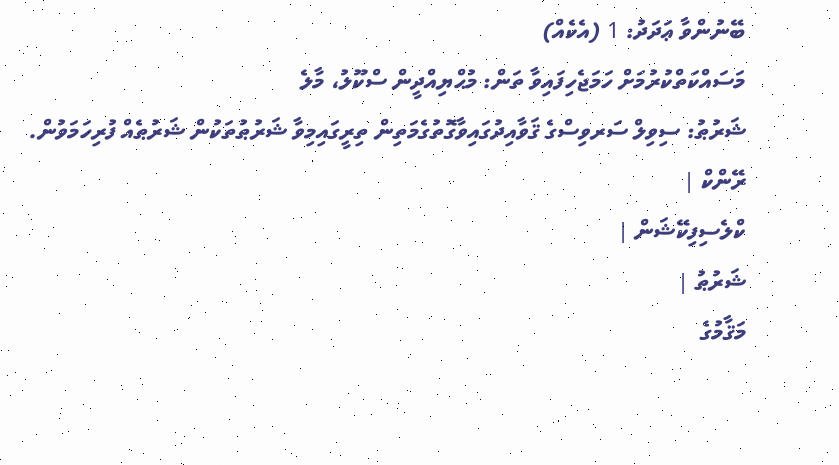ބޭނުންވާ ޢަދަދު: 1 (އެކެއް)
މަސައްކަތްކުރުމަށް ހަމަޖެހިފައިވާ ތަން: މުޙްޔިއްދީން ސްކޫލު، މާލެ
ޝަރުޠު: ސިވިލް ސަރވިސްގެ ޤަވާއިދުގައިވާގޮތުގެމަތިން ތިރީގައިމިވާ ޝަރުޠުތަކުން ޝަރުޠެއް ފުރިހަމަވުން.
ރޭންކް |
ކްލެސިފިކޭޝަން |
ޝަރުޠު |
މަޤާމުގެ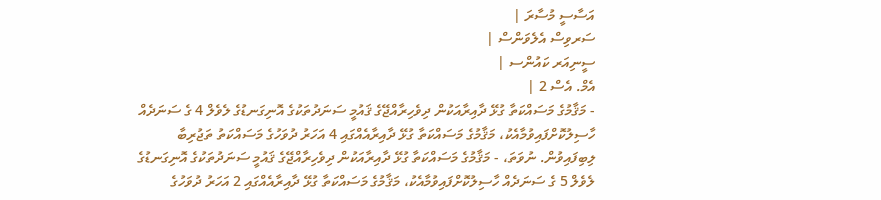އަސާސީ މުސާރަ |
ސަރވިސް އެލެވަންސް |
ސީނިއަރ ކައުންސ |
އެމް. އެސް 2 |
- މަޤާމުގެ މަސައްކަތާ ގުޅޭ ދާއިރާއަކުން ދިވެހިރާއްޖޭގެ ޤައުމީ ސަނަދުތަކުގެ އޮނިގަނޑުގެ ލެވެލް 4 ގެ ސަނަދެއް ހާސިލުކޮށްފައިވުމާއެކު، މަޤާމުގެ މަސައްކަތާ ގުޅޭ ދާއިރާއެއްގައި 4 އަހަރު ދުވަހުގެ މަސައްކަތު ތަޖުރިބާ ލިބިފައިވުން. ނުވަތަ، - މަޤާމުގެ މަސައްކަތާ ގުޅޭ ދާއިރާއަކުން ދިވެހިރާއްޖޭގެ ޤައުމީ ސަނަދުތަކުގެ އޮނިގަނޑުގެ ލެވެލް 5 ގެ ސަނަދެއް ހާސިލުކޮށްފައިވުމާއެކު، މަޤާމުގެ މަސައްކަތާ ގުޅޭ ދާއިރާއެއްގައި 2 އަހަރު ދުވަހުގެ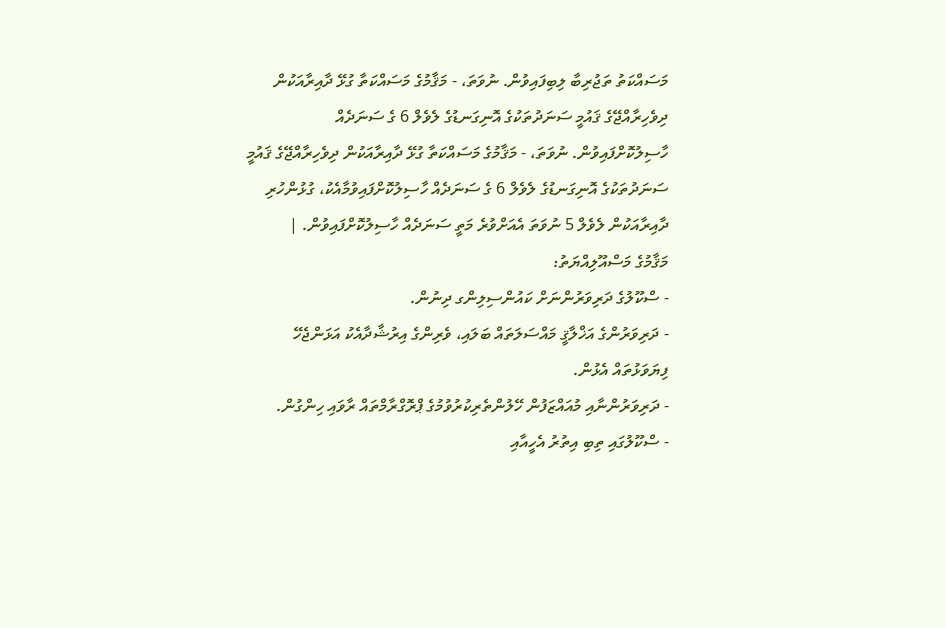މަސައްކަތު ތަޖުރިބާ ލިބިފައިވުން. ނުވަތަ، - މަޤާމުގެ މަސައްކަތާ ގުޅޭ ދާއިރާއަކުން ދިވެހިރާއްޖޭގެ ޤައުމީ ސަނަދުތަކުގެ އޮނިގަނޑުގެ ލެވެލް 6 ގެ ސަނަދެއް ހާސިލުކޮށްފައިވުން. ނުވަތަ، - މަޤާމުގެ މަސައްކަތާ ގުޅޭ ދާއިރާއަކުން ދިވެހިރާއްޖޭގެ ޤައުމީ ސަނަދުތަކުގެ އޮނިގަނޑުގެ ލެވެލް 6 ގެ ސަނަދެއް ހާސިލުކޮށްފައިވުމާއެކު، ގުޅުންހުރި ދާއިރާއަކުން ލެވެލް 5 ނުވަތަ އެއަށްވުރެ މަތީ ސަނަދެއް ހާސިލުކޮށްފައިވުން. |
މަޤާމުގެ މަސްއޫލިއްޔަތު:
- ސްކޫލުގެ ދަރިވަރުންނަށް ކައުންސިލިންގ ދިނުން.
- ދަރިވަރުންގެ އަޚްލާޤީ މައްސަލަތައް ބަލައި، ވެރިންގެ އިރުޝާދާއެކު އަޅަންޖެހޭ ފިޔަވަޅުތައް އެޅުން.
- ދަރިވަރުންނާއި މުއައްޒަފުން ހޭލުންތެރިކުރުވުމުގެ ޕްރޮގްރާމްތައް ރާވައި ހިންގުން.
- ސްކޫލުގައި ތިބި އިތުރު އެހީއާއި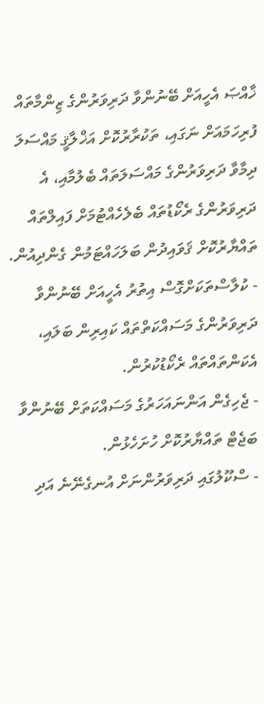ޚާއްޞަ އެހީއަށް ބޭނުންވާ ދަރިވަރުންގެ ޒިންމާތައް ފުރިހަމައަށް ނަގައި، ތަކުރާރުކޮށް އަޚްލާޤީ މައްސަލަ ދިމާވާ ދަރިވަރުންގެ މައްސަލަތައް ބެލުމާއި، އެ ދަރިވަރުންގެ ރެކޯޑުތައް ބެލެހެއްޓުމަށް ފައިލްތައް ތައްޔާރުކޮށް ޤަވައިދުން ބަލަހައްޓަމުން ގެންދިއުން.
- ކުލާސްތަކަށްގޮސް އިތުރު އެހީއަށް ބޭނުންވާ ދަރިވަރުންގެ މަސައްކަތްތައް ކައިރިން ބަލައި، އެކަންތައްތައް ރެކޯޑުކުރުން.
- ޖެހިގެން އަންނައަހަރުގެ މަސައްކަތަށް ބޭނުންވާ ބަޖެޓް ތައްޔާރުކޮށް ހުށަހެޅުން.
- ސްކޫލުގައި ދަރިވަރުންނަށް އުނގެނޭނެ އަދި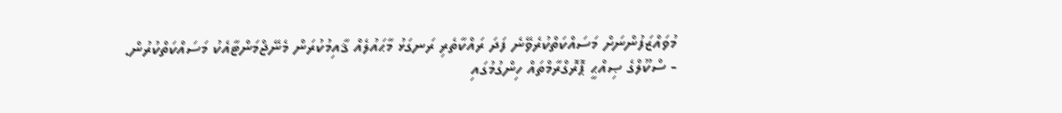މުވައްޒަފުންނަށް މަސައްކަތްކުރެވޭނެ ފަދަ ރައްކާތެރި ރަނގަޅު މާޙައުލެއް ޤާއިމުކުރަން މެނޭޖްމަންޓާއެކު މަސައްކަތްކުރުން.
- ސްކޫލްގެ ޞިއްޙީ ޕޮރޮގްރާމްތައް ހިންގުމުގައި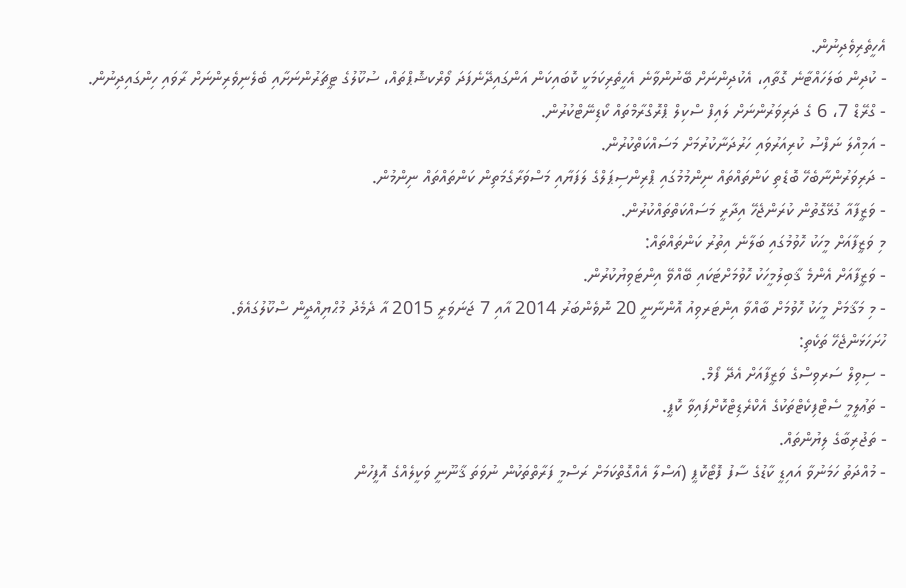އެހީތެރިވެދިނުން.
- ކުދިން ބަލަހައްޓާނެ ގޮތާއި، އެކުދިންނަށް ބޭނުންވާނެ އެހީތެރިކަމަކީ ކޮބައިކަން އަންގައިދޭނެފަދަ ވޯރްކޝޮޕްތައް، ސުކޫލުގެ ޓީޗަރުންނަށާއި ބެލެނިވެރިންނަށް ރާވައި ހިންގައިދިނުން.
- ގްރޭޑް 7، 6 ގެ ދަރިވަރުންނަށް ލައިފް ސްކިލް ޕްރޮގްރާމްތައް ކޯޑިނޭޓްކުރުން.
- އަމިއްލަ ނަފްސު ކުރިއަރުވައި ހަރުދަނާކުރުމަށް މަސައްކަތްކުރުން.
- ދަރިވަރުންނާބެހޭ ބޮޑެތި ކަންތައްތައް ނިންމުމުގައި ޕްރިންސިޕަލްގެ ލަފަޔާއި މަސްވަރާގެމަތިން ކަންތައްތައް ނިންމުން.
- ވަޒީފާއާ ގުޅޭގޮތުން ކުރަންޖެހޭ އިދާރީ މަސައްކަތްތައްކުރުން.
މި ވަޒީފާއަށް މީހަކު ހޮވުމުގައި ބަލާނެ އިތުރު ކަންތައްތައް:
- ވަޒީފާއަށް އެންމެ ޤާބިލުމީހަކު ހޮވުމަށްޓަކައި ބޭއްވޭ އިންޓަވިޔުކުރުން.
- މި މަޤާމަށް މީހަކު ހޮވުމަށް ބާއްވާ އިންޓަރވިއު އޮންނާނީ 20 ނޮވެންބަރު 2014 އާއި 7 ޖަނަވަރީ 2015 އާ ދެމެދު މުޙްޔިއްދީން ސްކޫލުގައެވެ.
ހުށަހަޅަންޖެހޭ ތަކެތި:
- ސިވިލް ސަރވިސްގެ ވަޒީފާއަށް އެދޭ ފޯމް.
- ތަޢުލީމީ ސެޓްފިކެޓްތަކުގެ އެކްރެޑިޓްކޮށްފައިވާ ކޮޕީ.
- ތަޖުރިބާގެ ލިޔުންތައް.
- މުއްދަތު ހަމަނުވާ އައިޑީ ކާޑުގެ ސާފު ފޮޓޯކޮޕީ (އަސްލާ އެއްގޮތްކަމަށް ރަސްމީ ފަރާތްތަކުން ނުވަތަ ޤާނޫނީ ވަކީލެއްގެ އޮފީހުން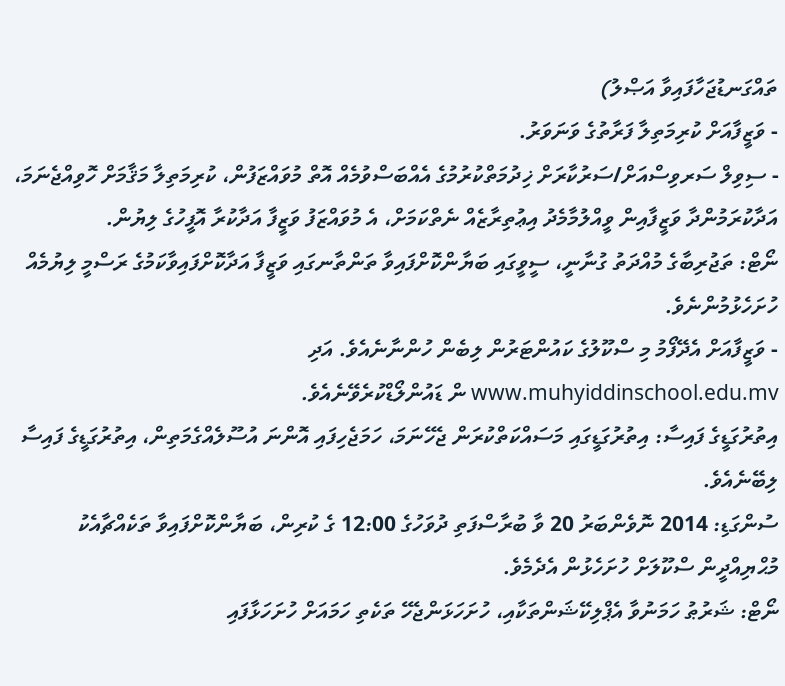ތައްގަނޑުޖަހާފައިވާ އަޞްލު)
- ވަޒީފާއަށް ކުރިމަތިލާ ފަރާތުގެ ވަނަވަރު.
- ސިވިލް ސަރވިސްއަށް/ސަރުކާރަށް ޚިދުމަތްކުރުމުގެ އެއްބަސްވުމެއް އޮތް މުވައްޒަފުން، ކުރިމަތިލާ މަޤާމަށް ހޮވިއްޖެނަމަ، އަދާކުރަމުންދާ ވަޒީފާއިން ވީއްލުމާމެދު އިޢުތިރާޒެއް ނެތްކަމަށް، އެ މުވައްޒަފު ވަޒީފާ އަދާކުރާ އޮފީހުގެ ލިޔުން.
ނޯޓް: ތަޖުރިބާގެ މުއްދަތު ގުނާނީ، ސީވީގައި ބަޔާންކޮށްފައިވާ ތަންތާނގައި ވަޒީފާ އަދާކޮށްފައިވާކަމުގެ ރަސްމީ ލިޔުމެއް ހުށަހެޅުމުންނެވެ.
- ވަޒީފާއަށް އެދޭފޯމު މި ސްކޫލުގެ ކައުންޓަރުން ލިބެން ހުންނާނެއެވެ. އަދި www.muhyiddinschool.edu.mv ން ޑައުންލޯޑްކުރެވޭނެއެވެ.
އިތުރުގަޑީގެ ފައިސާ: އިތުރުގަޑީގައި މަސައްކަތްކުރަން ޖެހޭނަމަ، ހަމަޖެހިފައި އޮންނަ އުސޫލެއްގެމަތިން، އިތުރުގަޑީގެ ފައިސާ ލިބޭނެއެވެ.
ސުންގަޑި: 2014 ނޮވެންބަރު 20 ވާ ބުރާސްފަތި ދުވަހުގެ 12:00 ގެ ކުރިން، ބަޔާންކޮށްފައިވާ ތަކެއްޗާއެކު މުޙްޔިއްދީން ސްކޫލަށް ހުށަހެޅުން އެދެމެވެ.
ނޯޓް: ޝަރުޠު ހަމަނުވާ އެޕްލިކޭޝަންތަކާއި، ހުށަހަޅަންޖެހޭ ތަކެތި ހަމައަށް ހުށަހަޅާފައި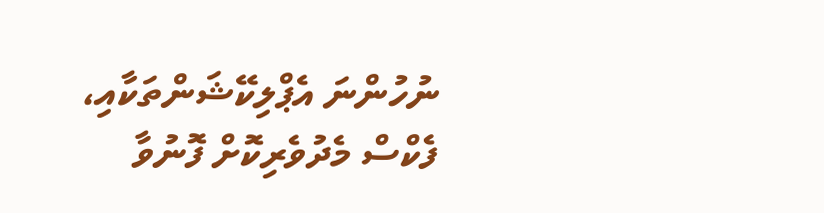ނުހުންނަ އެޕްލިކޭޝަންތަކާއި، ފެކްސް މެދުވެރިކޮށް ފޮނުވާ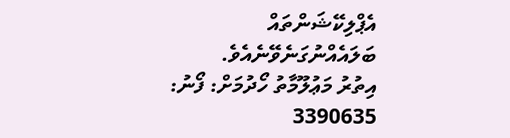އެޕްލިކޭޝަންތައް ބަލައެއްނުގަނެވޭނެއެވެ.
އިތުރު މަޢުލޫމާތު ހޯދުމަށް: ފޯނު: 3390635